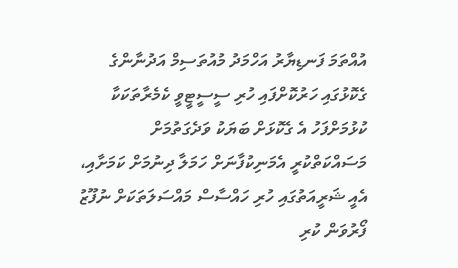އުއްތަމަ ފަނޑިޔާރު އަހްމަދު މުއުތަސިމް އަދުނާންގެ ގެކޮޅުގައި ހަރުކޮށްފައި ހުރި ސީސީޓީވީ ކެމެރާތަކަކާ ކުޅުމަށްފަހު އެ ގެކޮޅަށް ބަޔަކު ވަދެގަތުމަށް މަސައްކަތްކުރީ އެމަނިކުފާނަށް ހަމަލާ ދިނުމަށް ކަމަށާއި، އެއީ ޝަރީއަތުގައި ހުރި ހައްސާސް މައްސަލަތަކަށް ނުފޫޒު ފޯރުވަން ކުރި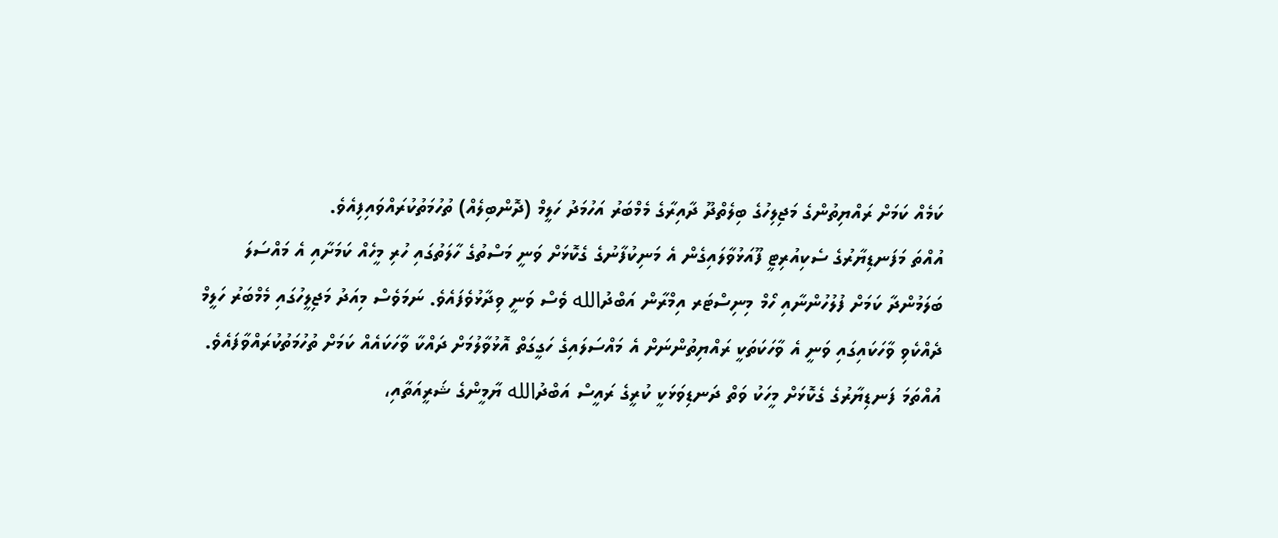ކަމެއް ކަމަށް ރައްޔިތުންގެ މަޖިލިހުގެ ބިލެތްދޫ ދާއިރާގެ މެމްބަރު އަހުމަދު ހަލީމް (ދޮންބިލެއް) ތުހުމަތުކުރައްވައިފިއެވެ.
އުއްތަ މަފަނޑިޔާރުގެ ސެކިއުރިޓީ ފޫއަޅުވާލައިގެން އެ މަނިކުފާނުގެ ގެކޮޅަށް ވަނީ މަސްތުގެ ހާލަތުގައި ހުރި މީހެއް ކަމަށާއި އެ މައްސަލަ ބަލަމުންދާ ކަމަށް ފުލުހުންނާއި ހޯމް މިނިސްޓަރ އިމްރާން އަބްދުالله ވެސް ވަނީ ވިދާޅުވެފައެވެ. ނަމަވެސް މިއަދު މަޖިލީހުގައި މެމްބަރު ހަލީމް ދެއްކެވި ވާހަކައިގައި ވަނީ އެ ވާހަކަތަކީ ރައްޔިތުންނަށް އެ މައްސަލައިގެ ހަގީގަތް އޮޅުވާލުމަށް ދައްކާ ވާހަކައެއް ކަމަށް ތުހުމަތުކުރައްވާފައެވެ.
އުއްތަމަ ފަނޑިޔާރުގެ ގެކޮޅަށް މީހަކު ވަތް ދަނޑިވަޅަކީ ކުރީގެ ރައީސް އަބްދުالله ޔާމީންގެ ޝަރީއަތާއި،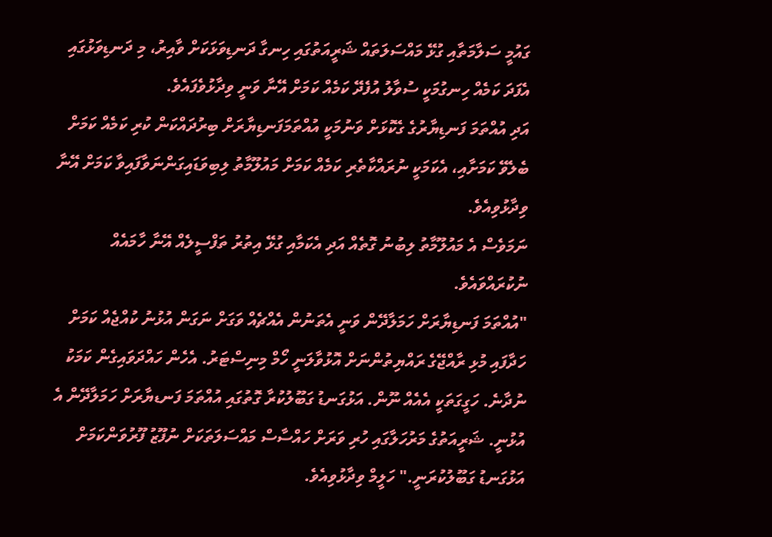ގައުމީ ސަލާމަތާއި ގުޅޭ މައްސަލަތައް ޝަރީއަތުގައި ހިނގާ ދަނޑިވަޅަކަށް ވާއިރު، މި ދަނޑިވަޅުގައި އެފަދަ ކަމެއް ހިނގުމަކީ ސުވާލު އުފެދޭ ކަމެއް ކަމަށް އޭނާ ވަނީ ވިދާޅުވެފައެވެ.
އަދި އުއްތަމަ ފަނޑިޔާރުގެ ގެކޮޅަށް ވަނުމަކީ އުއްތަމަފަނޑިޔާރަށް ބިރުދައްކަން ކުރި ކަމެއް ކަމަށް ބެލެވޭ ކަމަށާއި، އެކަމަކީ ނުރައްކާތެރި ކަމެއް ކަމަށް މައުލޫމާތު ލިބިވަޑައިގަންނަވާފައިވާ ކަމަށް އޭނާ ވިދާޅުވިއެވެ.
ނަމަވެސް އެ މައުލޫމާތު ލިބުނު ގޮތެއް އަދި އެކަމާއި ގުޅޭ އިތުރު ތަފްސީލެއް އޭނާ ހާމައެއް ނުކުރައްވައެވެ.
"އުއްތަމަ ފަނޑިޔާރަށް ހަމަލާދޭން ވަނީ އެތަނުން އެއްޗެއް ވަގަށް ނަގަން އުޅުނު ކުއްޖެއް ކަމަށް ހަދާފައި މުޅި ރާއްޖޭގެ ރައްޔިތުންނަށް އޮޅުވާލަނީ ހޯމް މިނިސްޓަރު. އެހެން ހައްދަވައިގެން ކަމަކު ނުދާނެ. ހަގީގަތަކީ އެއެއް ނޫން. އަޅުގަނޑު ގަބޫލުކުރާ ގޮތުގައި އުއްތަމަ ފަނޑޔާރަށް ހަމަލާދޭން އެ އުޅުނީ. ޝަރީއަތުގެ މަރުހަލާގައި ހުރި ވަރަށް ހައްސާސް މައްސަލަތަކަށް ނުފޫޒު ފޫރުވަންކަމަށް އަޅުގަނޑު ގަބޫލުކުރަނީ." ހަލީމް ވިދާޅުވިއެވެ.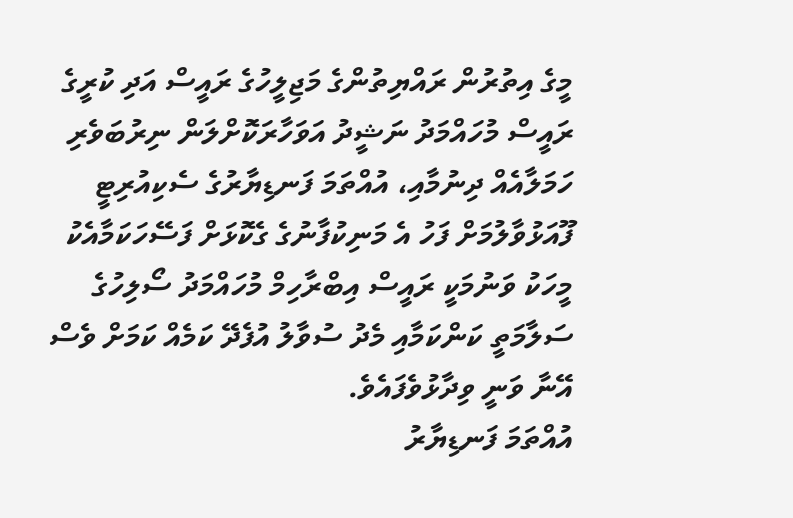މީގެ އިތުރުން ރައްޔިތުންގެ މަޖިލީހުގެ ރައީސް އަދި ކުރީގެ ރައީސް މުހައްމަދު ނަޝީދު އަވަހާރަކޮށްލަން ނިރުބަވެރި ހަމަލާއެއް ދިނުމާއި، އުއްތަމަ ފަނޑިޔާރުގެ ސެކިއުރިޓީ ފޫއަޅުވާލުމަށް ފަހު އެ މަނިކުފާނުގެ ގެކޮޅަށް ފަސޭހަކަމާއެކު މީހަކު ވަނުމަކީ ރައީސް އިބްރާހިމް މުހައްމަދު ސޯލިހުގެ ސަލާމަތީ ކަންކަމާއި މެދު ސުވާލު އުފެދޭ ކަމެއް ކަމަށް ވެސް އޭނާ ވަނީ ވިދާޅުވެފައެވެ.
އުއްތަމަ ފަނޑިޔާރު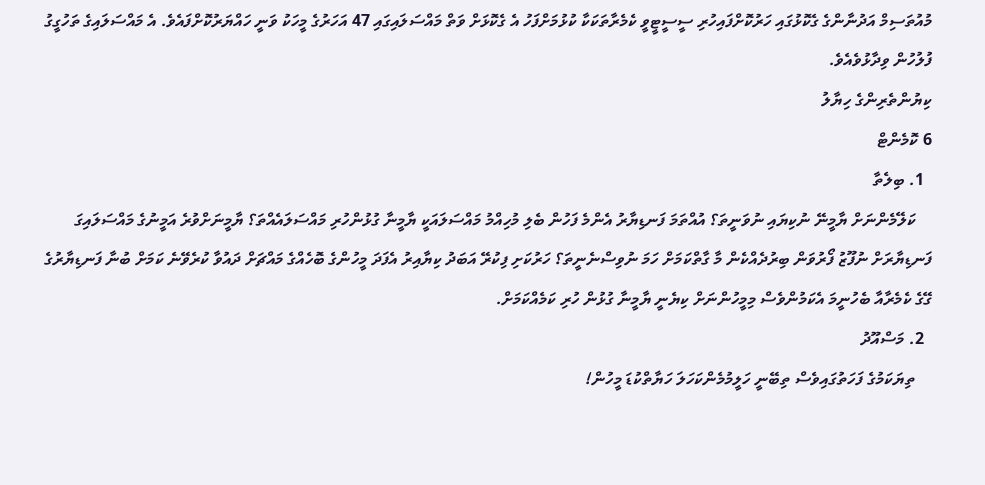މުއުތަސިމް އަދުނާންގެ ގެކޮޅުގައި ހަރުކޮށްފައިހުރި ސީސީޓީވީ ކެމެރާތަކަކާ ކުޅުމަށްފަހު އެ ގެކޮޅަށް ވަތް މައްސަލައިގައި 47 އަހަރުގެ މީހަކު ވަނީ ހައްޔަރުކޮށްފައެވެ. އެ މައްސަލައިގެ ތަހުގީގު ފުލުހުން ވިދާޅުވެއެވެ.
ކިޔުންތެރިންގެ ހިޔާލު
6 ކޮމެންޓް
  1. ބިލެތާ
    ކަލޭމެންނަށް ޔާމީނޭ ނުކިޔައި ނުވަނީތަ؟ އުއްތަމަ ފަނޑިޔާރު އެންމެ ފަހުން ބެލި މުހިއްމު މައްސަލައަކީ ޔާމީނާ ގުޅުންހުރި މައްސަލައެއްތަ؟ ޔާމީނަށްވުރެ އަމީނުގެ މައްސަލައިގަ ފަނޑިޔާރަށް ނުފޫޒު ފޯރުވަން ބިރުދެއްކެން މާ ގާތްކަމަށް ހަމަ ނުވިސްނެނީތަ؟ ހަރުކަށި ފިކުރޭ އަބަދު ކިޔާއިރު އެފަދަ މީހުންގެ ބޮހެއްގެ މައްޗަށް ދައުވާ ކުރެވޭނެ ކަމަށް ބުނާ ފަނޑިޔާރުގެ ގޭގެ ކެމެރާއާ ބެހުނީމަ އެކަމުންވެސް މިމީހުންނަށް ކިޔެނީ ޔާމީނާ ގުޅުން ހުރި ކަމެއްކަމަށް.
  2. މަސްއޫދު
    ތިޔަކަމުގެ ފަހަތުގައިވެސް ތިބޭނީ ހަލީމުމެންކަހަލަ ހަޔާތްކުޑަ މީހުން!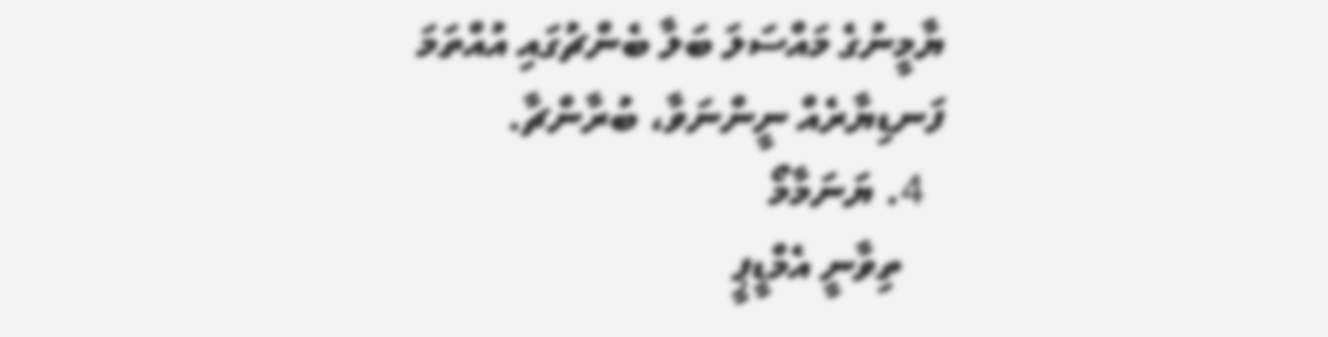ޔާމީނުގެ މައްސަލަ ބަލާ ބެންޗުގައި އުއްތަމަ ފަނޑިޔާރެއް ނީންނަވާ، ބުރާންޗާ.
  4. ޔަނަމާމޯ
    ތިވާނީ އެމްޑީޕީ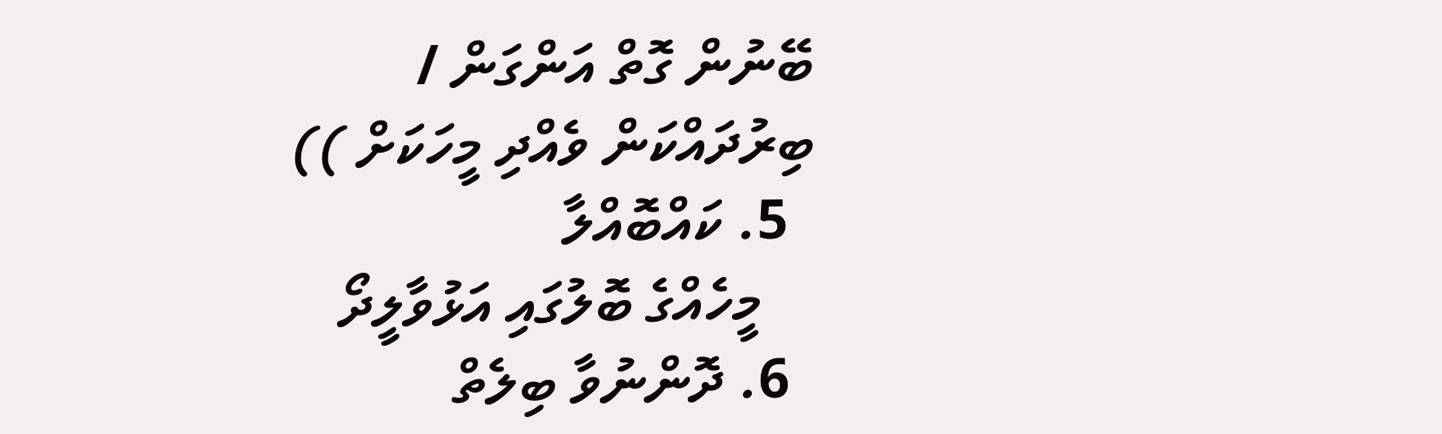ބޭނުން ގޮތް އަންގަން / ބިރުދައްކަން ވެއްދި މީހަކަށް ))
  5. ކައްބޮއްލާ
    މީހެއްގެ ބޮލުގައި އަޅުވާލީދޯ
  6. ދޮންނުވާ ބިލެތް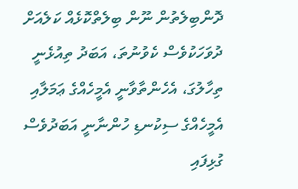ދޮންބިލެތުން ނޫން ބިލެތްކޮޅެއް ކަލެއަށް ދުވަހަކުވެސް ކެވުނުތަ، އަބަދު ތިއުޅެނީ ތިހާލުގަ، އެހެންތާވާނީ އެމީހެއްގެ ޢަމަލާއި އެމީހެއްގެ ސިކުނޑި ހުންނާނީ އަބަދުވެސް ގުޅިފައި